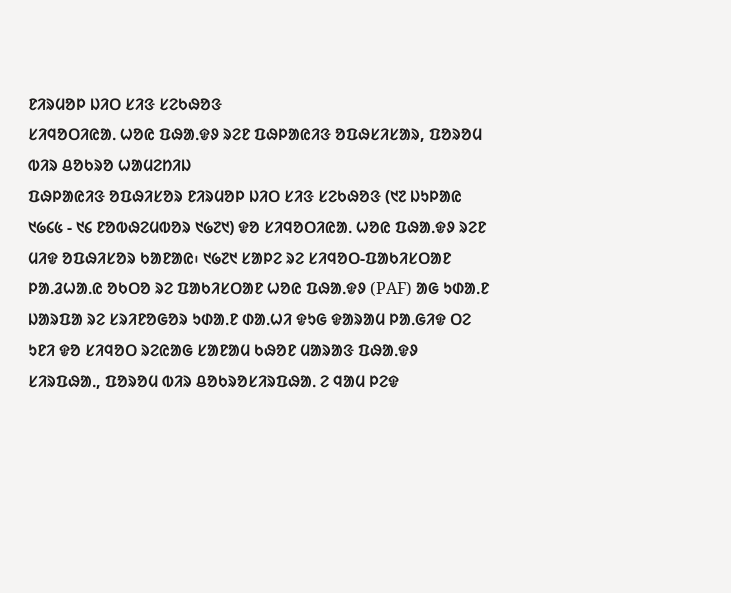ᱱᱤᱨᱢᱚᱞ ᱡᱤᱛ ᱥᱤᱝ ᱥᱮᱠᱷᱚᱝ
ᱥᱤᱧᱚᱛᱤᱭᱟᱹ ᱦᱚᱭ ᱯᱷᱟᱹᱫᱽ ᱨᱮᱱ ᱯᱷᱞᱟᱭᱤᱝ ᱚᱯᱷᱥᱤᱥᱟᱨ, ᱯᱚᱨᱚᱢ ᱵᱤᱨ ᱪᱚᱠᱨᱚ ᱦᱟᱢᱮᱴᱤᱡ
ᱯᱷᱞᱟᱭᱤᱝ ᱚᱯᱷᱤᱥᱚᱨ ᱱᱤᱨᱢᱚᱞ ᱡᱤᱛ ᱥᱤᱝ ᱥᱮᱠᱷᱚᱝ (᱑᱗ ᱡᱩᱞᱟᱭ ᱑᱙᱔᱕ - ᱑᱔ ᱱᱚᱵᱷᱮᱢᱵᱚᱨ ᱑᱙᱗᱑) ᱫᱚ ᱥᱤᱧᱚᱛᱤᱭᱟᱹ ᱦᱚᱭ ᱯᱷᱟᱹᱫᱽ ᱨᱮᱱ ᱢᱤᱫ ᱚᱯᱷᱤᱥᱚᱨ ᱠᱟᱱᱟᱭ᱾ ᱑᱙᱗᱑ ᱥᱟᱞᱮ ᱨᱮ ᱥᱤᱧᱚᱛ-ᱯᱟᱠᱤᱥᱛᱟᱱ ᱞᱟᱹᱲᱦᱟᱹᱭ ᱚᱠᱛᱚ ᱨᱮ ᱯᱟᱠᱤᱥᱛᱟᱱ ᱦᱚᱭ ᱯᱷᱟᱹᱫᱽ (PAF) ᱟᱜ ᱩᱰᱟᱹᱱ ᱡᱟᱨᱯᱟ ᱨᱮ ᱥᱨᱤᱱᱚᱜᱚᱨ ᱩᱰᱟᱹᱱ ᱰᱟᱹᱦᱤ ᱫᱩᱜ ᱫᱟᱨᱟᱢ ᱞᱟᱹᱜᱤᱫ ᱛᱮ ᱩᱱᱤ ᱫᱚ ᱥᱤᱧᱚᱛ ᱨᱮᱭᱟᱜ ᱥᱟᱱᱟᱢ ᱠᱷᱚᱱ ᱢᱟᱨᱟᱝ ᱯᱷᱟᱹᱫᱽ ᱥᱤᱨᱯᱷᱟᱹ, ᱯᱚᱨᱚᱢ ᱵᱤᱨ ᱪᱚᱠᱨᱚᱥᱤᱨᱯᱷᱟᱹ ᱮ ᱧᱟᱢ ᱞᱮᱫ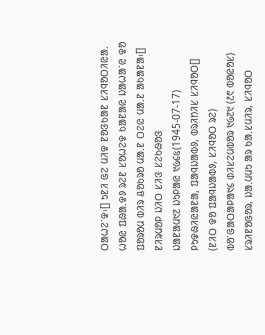ᱛᱟᱦᱮᱸᱫ᱾[] ᱩᱱᱤ ᱜᱮ ᱢᱤᱫ ᱱᱚᱝᱠᱟᱱ ᱥᱤᱧᱚᱛᱤᱭᱟᱹ ᱦᱚᱭ ᱯᱷᱟᱹᱫᱽ ᱨᱮᱱ ᱥᱚᱦᱮᱫ ᱠᱟᱱᱟᱭ ᱡᱟᱦᱟᱸᱭ ᱫᱚ ᱯᱚᱨᱚᱢ ᱵᱤᱨ ᱪᱚᱠᱨᱚ ᱢᱟᱹᱱ ᱛᱮᱭ ᱢᱟᱹᱱ ᱟᱠᱟᱱᱟ᱾[]
ᱱᱤᱨᱢᱚᱞ ᱡᱤᱛ ᱥᱤᱝ ᱥᱮᱠᱷᱚᱝ
ᱡᱟᱱᱟᱢ᱑᱗ ᱡᱩᱞᱟᱭ ᱑᱙᱔᱕(1945-07-17)
ᱞᱩᱫᱷᱤᱭᱟᱱᱟ, ᱯᱟᱧᱡᱟᱵᱽ, ᱵᱨᱤᱴᱤᱥ ᱥᱤᱧᱚᱛ[]
(ᱱᱤᱛ ᱫᱚ ᱯᱟᱧᱡᱟᱵᱽ, ᱥᱤᱧᱚᱛ ᱨᱮ)
ᱵᱚᱸᱜᱟᱛᱟᱞᱟ᱑᱔ ᱰᱤᱥᱮᱢᱵᱚᱨ ᱑᱙᱗᱑ (᱒᱖ ᱵᱚᱭᱚᱥ)
ᱥᱨᱤᱱᱚᱜᱚᱨ, ᱡᱟᱹᱢᱢᱩ ᱟᱨ ᱠᱟᱹᱥᱢᱤᱨ, ᱥᱤᱧᱚᱛ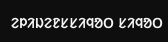ᱮᱞᱤᱡᱮᱱᱥᱥᱤᱧᱚᱛ ᱥᱤᱧᱚᱛ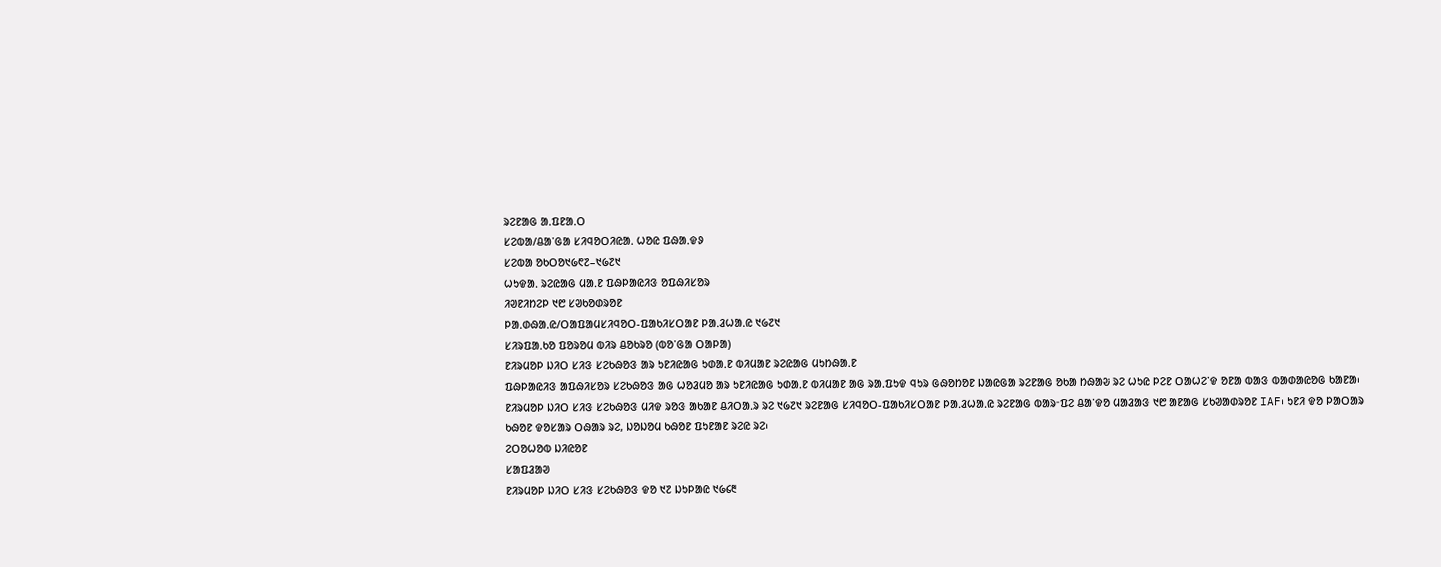ᱨᱮᱱᱟᱜ ᱟᱹᱯᱱᱟᱹᱛ
ᱥᱮᱵᱟ/ᱪᱟᱸᱜᱟ ᱥᱤᱧᱚᱛᱤᱭᱟᱹ ᱦᱚᱭ ᱯᱷᱟᱹᱫᱽ
ᱥᱮᱵᱟ ᱚᱠᱛᱚ᱑᱙᱖᱗–᱑᱙᱗᱑
ᱦᱩᱫᱟᱹ ᱨᱮᱭᱟᱜ ᱢᱟᱹᱱ ᱯᱷᱞᱟᱭᱤᱝ ᱚᱯᱷᱤᱥᱚᱨ
ᱤᱣᱱᱤᱴᱮᱞ ᱑᱘ ᱥᱣᱠᱚᱰᱨᱚᱱ
ᱞᱟᱹᱰᱷᱟᱹᱭ/ᱛᱟᱯᱟᱢᱥᱤᱧᱚᱛ-ᱯᱟᱠᱤᱥᱛᱟᱱ ᱞᱟᱹᱲᱦᱟᱹᱭ ᱑᱙᱗᱑
ᱥᱤᱨᱯᱟᱹᱠᱚ ᱯᱚᱨᱚᱢ ᱵᱤᱨ ᱪᱚᱠᱨᱚ (ᱵᱚᱸᱜᱟ ᱛᱟᱞᱟ)
ᱱᱤᱨᱢᱚᱞ ᱡᱤᱛ ᱥᱤᱝ ᱥᱮᱠᱷᱚᱝ ᱟᱨ ᱩᱱᱤᱭᱟᱜ ᱩᱰᱟᱹᱱ ᱵᱤᱢᱟᱱ ᱨᱮᱭᱟᱜ ᱢᱩᱴᱷᱟᱹᱱ
ᱯᱷᱞᱟᱭᱤᱝ ᱟᱯᱷᱤᱥᱚᱨ ᱥᱮᱠᱷᱚᱝ ᱟᱜ ᱦᱚᱲᱢᱚ ᱟᱨ ᱩᱱᱤᱭᱟᱜ ᱩᱰᱟᱹᱱ ᱵᱤᱢᱟᱱ ᱟᱜ ᱨᱟᱹᱯᱩᱫ ᱧᱩᱨ ᱜᱷᱚᱴᱚᱱ ᱡᱟᱭᱜᱟ ᱨᱮᱱᱟᱜ ᱚᱠᱟ ᱴᱷᱟᱶ ᱨᱮ ᱦᱩᱭ ᱞᱮᱱ ᱛᱟᱦᱮᱸᱫ ᱚᱱᱟ ᱵᱟᱝ ᱵᱟᱰᱟᱭᱚᱜ ᱠᱟᱱᱟ᱾
ᱱᱤᱨᱢᱚᱞ ᱡᱤᱛ ᱥᱤᱝ ᱥᱮᱠᱷᱚᱝ ᱢᱤᱫ ᱨᱚᱝ ᱟᱠᱟᱱ ᱪᱤᱛᱟᱹᱨ ᱨᱮ ᱑᱙᱗᱑ ᱨᱮᱱᱟᱜ ᱥᱤᱧᱚᱛ-ᱯᱟᱠᱤᱥᱛᱟᱱ ᱞᱟᱹᱲᱦᱟᱹᱭ ᱨᱮᱱᱟᱜ ᱵᱟᱨᱼᱯᱮ ᱪᱟᱸᱫᱚ ᱢᱟᱲᱟᱝ ᱑᱘ ᱟᱱᱟᱜ ᱥᱠᱣᱟᱰᱨᱚᱱ IAF᱾ ᱩᱱᱤ ᱫᱚ ᱞᱟᱛᱟᱨ ᱠᱷᱚᱱ ᱫᱚᱥᱟᱨ ᱛᱷᱟᱨ ᱨᱮ, ᱡᱚᱡᱚᱢ ᱠᱷᱚᱱ ᱯᱩᱱᱟᱱ ᱨᱮᱭ ᱨᱮ᱾
ᱮᱛᱚᱦᱚᱵ ᱡᱤᱭᱚᱱ
ᱥᱟᱯᱲᱟᱣ
ᱱᱤᱨᱢᱚᱞ ᱡᱤᱛ ᱥᱤᱝ ᱥᱮᱠᱷᱚᱝ ᱫᱚ ᱑᱗ ᱡᱩᱞᱟᱭ ᱑᱙᱔᱓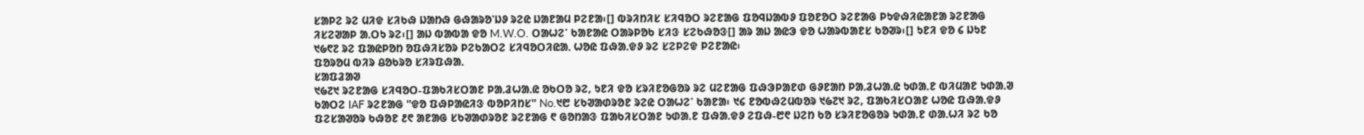ᱥᱟᱞᱮ ᱨᱮ ᱢᱤᱫ ᱥᱤᱠᱷ ᱡᱟᱴᱷ ᱜᱷᱟᱨᱚᱸᱡᱽ ᱨᱮᱭ ᱡᱟᱱᱟᱢ ᱞᱮᱱᱟ᱾[] ᱵᱨᱤᱴᱤᱥ ᱥᱤᱧᱚᱛ ᱨᱮᱱᱟᱜ ᱯᱚᱧᱡᱟᱵᱽ ᱯᱚᱱᱚᱛ ᱨᱮᱱᱟᱜ ᱞᱩᱫᱷᱤᱭᱟᱱᱟ ᱨᱮᱱᱟᱜ ᱤᱥᱮᱣᱟᱞ ᱟᱹᱛᱩ ᱨᱮ᱾[] ᱟᱡ ᱵᱟᱵᱟ ᱫᱚ M.W.O. ᱛᱟᱦᱮᱸ ᱠᱟᱱᱟᱭ ᱛᱟᱨᱞᱚᱠ ᱥᱤᱝ ᱥᱮᱠᱷᱚᱝ[] ᱟᱨ ᱟᱡ ᱟᱭᱳ ᱫᱚ ᱦᱟᱨᱵᱟᱱᱥ ᱠᱚᱣᱨ᱾[] ᱩᱱᱤ ᱫᱚ ᱔ ᱡᱩᱱ ᱑᱙᱖᱗ ᱨᱮ ᱯᱟᱭᱞᱚᱴ ᱚᱯᱷᱤᱥᱚᱨ ᱞᱮᱠᱟᱛᱮ ᱥᱤᱧᱚᱛᱤᱭᱟᱹ ᱦᱚᱭ ᱯᱷᱟᱹᱫᱽ ᱨᱮ ᱥᱮᱞᱮᱫ ᱞᱮᱱᱟᱭ᱾
ᱯᱚᱨᱚᱢ ᱵᱤᱨ ᱪᱚᱠᱨᱚ ᱥᱤᱨᱯᱷᱟᱹ
ᱥᱟᱯᱲᱟᱣ
᱑᱙᱗᱑ ᱨᱮᱱᱟᱜ ᱥᱤᱧᱚᱛ-ᱯᱟᱠᱤᱥᱛᱟᱱ ᱞᱟᱹᱲᱦᱟᱹᱭ ᱚᱠᱛᱚ ᱨᱮ, ᱩᱱᱤ ᱫᱚ ᱥᱨᱤᱱᱚᱜᱚᱨ ᱨᱮ ᱢᱮᱱᱟᱜ ᱯᱷᱳᱞᱟᱱᱰ ᱜᱽᱱᱟᱴ ᱞᱟᱹᱲᱦᱟᱹᱭ ᱩᱰᱟᱹᱱ ᱵᱤᱢᱟᱱ ᱩᱰᱟᱹᱣ ᱠᱟᱛᱮ IAF ᱨᱮᱱᱟᱜ "ᱫᱚ ᱯᱷᱞᱟᱭᱤᱝ ᱵᱚᱞᱤᱴᱥ" No.᱑᱘ ᱥᱠᱣᱟᱰᱨᱚᱱ ᱨᱮᱭ ᱛᱟᱦᱮᱸ ᱠᱟᱱᱟ᱾ ᱑᱔ ᱱᱚᱵᱷᱮᱢᱵᱚᱨ ᱑᱙᱗᱑ ᱨᱮ, ᱯᱟᱠᱤᱥᱛᱟᱱ ᱦᱚᱭ ᱯᱷᱟᱹᱫᱽ ᱯᱮᱥᱟᱣᱚᱨ ᱠᱷᱚᱱ ᱒᱖ ᱟᱱᱟᱜ ᱥᱠᱣᱟᱰᱨᱚᱱ ᱨᱮᱱᱟᱜ ᱖ ᱜᱚᱴᱟᱝ ᱯᱟᱠᱤᱥᱛᱟᱱ ᱩᱰᱟᱹᱱ ᱯᱷᱟᱹᱫᱽ ᱮᱯᱷ-᱘᱖ ᱡᱮᱴ ᱠᱚ ᱥᱨᱤᱱᱚᱜᱚᱨ ᱩᱰᱟᱹᱱ ᱰᱟᱹᱦᱤ ᱨᱮ ᱠᱚ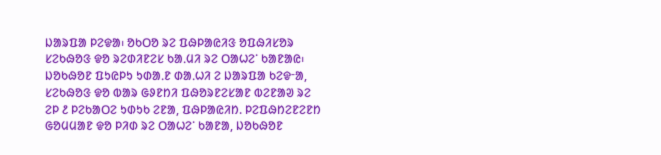ᱡᱟᱨᱯᱟ ᱞᱮᱫᱟ᱾ ᱚᱠᱛᱚ ᱨᱮ ᱯᱷᱞᱟᱭᱤᱝ ᱚᱯᱷᱤᱥᱚᱨ ᱥᱮᱠᱷᱚᱝ ᱫᱚ ᱨᱮᱰᱤᱱᱮᱥ ᱠᱟᱹᱢᱤ ᱨᱮ ᱛᱟᱦᱮᱸ ᱠᱟᱱᱟᱭ᱾ ᱡᱚᱠᱷᱚᱱ ᱯᱩᱭᱞᱩ ᱩᱰᱟᱹᱱ ᱰᱟᱹᱦᱤ ᱮ ᱡᱟᱨᱯᱟ ᱠᱮᱫᱼᱟ, ᱥᱮᱠᱷᱚᱝ ᱫᱚ ᱵᱟᱨ ᱜᱽᱱᱴᱤ ᱯᱷᱚᱨᱱᱮᱥᱟᱱ ᱵᱮᱱᱟᱣ ᱨᱮ ᱮᱞ ᱒ ᱞᱮᱠᱟᱛᱮ ᱩᱰᱩᱠ ᱮᱱᱟ, ᱯᱷᱞᱟᱭᱤᱴ. ᱞᱮᱯᱷᱴᱮᱱᱮᱱᱴ ᱜᱚᱢᱢᱟᱱ ᱫᱚ ᱞᱤᱰ ᱨᱮ ᱛᱟᱦᱮᱸ ᱠᱟᱱᱟ, ᱡᱚᱠᱷᱚᱱ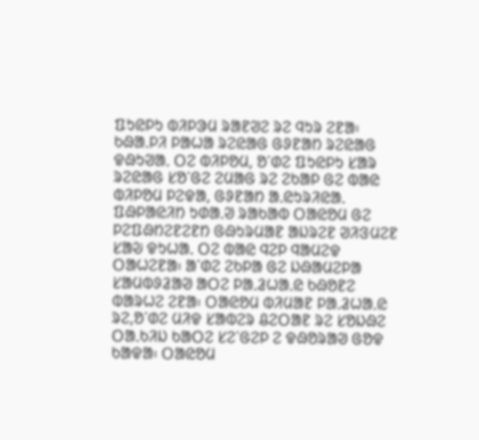ᱯᱩᱭᱞᱩ ᱵᱤᱞᱳᱢ ᱨᱟᱱᱣᱮ ᱨᱮ ᱧᱩᱨ ᱮᱱᱟ᱾ ᱠᱷᱟᱹᱞᱤ ᱞᱟᱦᱟ ᱨᱮᱭᱟᱜ ᱜᱽᱱᱟᱴ ᱨᱮᱭᱟᱜ ᱫᱷᱩᱣᱟᱹ ᱛᱮ ᱵᱤᱞᱚᱢ, ᱚᱸᱰᱮ ᱯᱩᱭᱞᱩ ᱥᱟᱨ ᱨᱮᱭᱟᱜ ᱥᱚᱸᱜᱮ ᱮᱢᱟᱜ ᱨᱮ ᱮᱠᱟᱞ ᱜᱮ ᱵᱟᱭ ᱵᱤᱞᱚᱢ ᱞᱮᱫᱟ, ᱜᱽᱱᱟᱴ ᱟᱹᱭᱩᱨᱤᱭᱟᱹ ᱯᱷᱞᱟᱭᱤᱴ ᱩᱰᱟᱹᱣ ᱨᱟᱠᱟᱵ ᱛᱟᱭᱚᱢ ᱜᱮ ᱞᱮᱯᱷᱴᱮᱱᱮᱱᱴ ᱜᱷᱩᱨᱢᱟᱱ ᱟᱡᱨᱮᱱ ᱣᱤᱝᱢᱮᱱ ᱥᱟᱶ ᱫᱩᱦᱟᱹ ᱛᱮ ᱵᱟᱭ ᱧᱮᱞ ᱧᱟᱢᱮᱫ ᱛᱟᱦᱮᱱᱟ᱾ ᱟᱸᱰᱮ ᱮᱠᱞᱟ ᱜᱮ ᱡᱷᱟᱢᱮᱞᱟ ᱥᱟᱢᱵᱽᱲᱟᱣ ᱟᱛᱮ ᱞᱟᱹᱲᱦᱟᱹᱭ ᱠᱷᱚᱱᱮ ᱵᱟᱨᱦᱮ ᱮᱱᱟ᱾ ᱛᱟᱭᱚᱢ ᱵᱤᱢᱟᱱ ᱞᱟᱹᱲᱦᱟᱹᱭ ᱨᱮ,ᱚᱸᱰᱮ ᱢᱤᱫ ᱥᱟᱵᱮᱨ ᱪᱮᱛᱟᱱ ᱨᱮ ᱥᱚᱡᱷᱮ ᱛᱟᱹᱠᱤᱡ ᱠᱟᱛᱮ ᱥᱮᱸᱜᱮᱞ ᱮ ᱫᱷᱚᱨᱟᱣ ᱜᱚᱫ ᱠᱟᱫᱟ᱾ ᱛᱟᱭᱚᱢ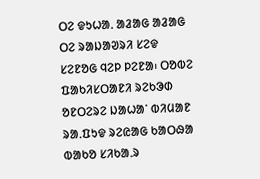ᱛᱮ ᱫᱩᱦᱟᱹ ᱟᱲᱟᱜ ᱟᱲᱟᱜ ᱛᱮ ᱨᱟᱡᱟᱣᱨᱤ ᱥᱮᱫ ᱥᱮᱱᱚᱜ ᱧᱮᱞ ᱞᱮᱱᱟ᱾ ᱛᱚᱵᱮ ᱯᱟᱠᱤᱥᱛᱟᱱᱤ ᱨᱮᱠᱳᱰ ᱚᱱᱛᱮᱨᱮ ᱡᱟᱦᱟᱸ ᱵᱤᱢᱟᱱ ᱨᱟᱹᱯᱩᱫ ᱨᱮᱭᱟᱜ ᱠᱟᱛᱷᱟ ᱵᱟᱠᱚ ᱥᱤᱠᱟᱹᱨ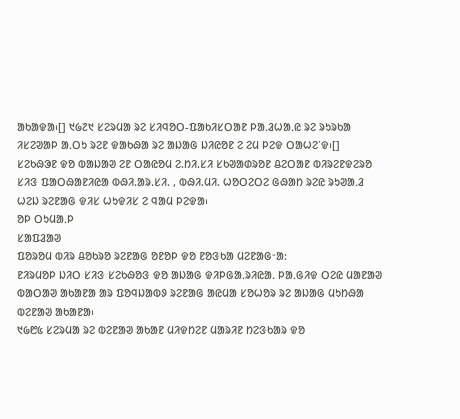ᱟᱠᱟᱫᱟ᱾[] ᱑᱙᱗᱑ ᱥᱮᱨᱢᱟ ᱨᱮ ᱥᱤᱧᱚᱛ-ᱯᱟᱠᱤᱥᱛᱟᱱ ᱞᱟᱹᱲᱦᱟᱹᱭ ᱨᱮ ᱨᱩᱨᱠᱟ ᱤᱥᱮᱣᱟᱞ ᱟᱹᱛᱩ ᱨᱮᱱ ᱫᱟᱠᱷᱟ ᱨᱮ ᱟᱡᱟᱜ ᱡᱤᱭᱚᱱ ᱮ ᱮᱢ ᱞᱮᱫ ᱛᱟᱦᱮᱸᱫ᱾[]
ᱥᱮᱠᱷᱳᱱ ᱫᱚ ᱵᱟᱡᱟᱣ ᱮᱱ ᱛᱟᱭᱚᱢ ᱮ.ᱴᱤ.ᱥᱤ ᱥᱠᱣᱟᱰᱨᱚᱱ ᱪᱮᱛᱟᱱ ᱵᱤᱨᱮᱱᱫᱮᱨᱚ ᱥᱤᱝ ᱯᱟᱛᱷᱟᱱᱤᱭᱟ ᱵᱷᱤ.ᱟᱨ.ᱥᱤ. , ᱵᱷᱤ.ᱢᱤ. ᱦᱚᱛᱮᱛᱮ ᱜᱷᱟᱴ ᱨᱮᱭ ᱨᱩᱣᱟᱹᱲ ᱦᱮᱡ ᱨᱮᱱᱟᱜ ᱫᱤᱥ ᱦᱩᱫᱤᱥ ᱮ ᱧᱟᱢ ᱞᱮᱫᱟ᱾
ᱚᱞ ᱛᱩᱢᱟᱹᱞ
ᱥᱟᱯᱲᱟᱣ
ᱯᱚᱨᱚᱢ ᱵᱤᱨ ᱪᱚᱠᱨᱚ ᱨᱮᱱᱟᱜ ᱚᱱᱚᱞ ᱫᱚ ᱱᱚᱝᱠᱟ ᱢᱮᱱᱟᱜᱼᱟ:
ᱱᱤᱨᱢᱚᱞ ᱡᱤᱛ ᱥᱤᱝ ᱥᱮᱠᱷᱚᱝ ᱫᱚ ᱟᱡᱟᱜ ᱫᱤᱞᱜᱟᱹᱨᱤᱭᱟᱹ ᱞᱟᱹᱜᱤᱫ ᱛᱮᱭ ᱢᱟᱱᱟᱣ ᱵᱟᱛᱟᱣ ᱟᱠᱟᱱᱟ ᱟᱨ ᱯᱚᱧᱡᱟᱵᱽ ᱨᱮᱱᱟᱜ ᱟᱭᱢᱟ ᱥᱚᱦᱚᱨ ᱨᱮ ᱟᱡᱟᱜ ᱢᱩᱴᱷᱟ ᱵᱮᱱᱟᱣ ᱟᱠᱟᱱᱟ᱾
᱑᱙᱘᱕ ᱥᱮᱨᱢᱟ ᱨᱮ ᱵᱮᱱᱟᱣ ᱟᱠᱟᱱ ᱢᱤᱫᱴᱮᱱ ᱢᱟᱨᱤᱱ ᱴᱮᱝᱠᱟᱨ ᱫᱚ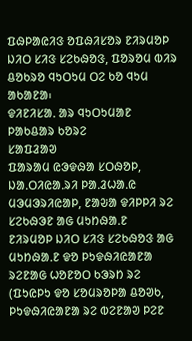ᱯᱷᱞᱟᱭᱤᱝ ᱚᱯᱷᱤᱥᱚᱨ ᱱᱤᱨᱢᱚᱞ ᱡᱤᱛ ᱥᱤᱝ ᱥᱮᱠᱷᱚᱝ, ᱯᱚᱨᱚᱢ ᱵᱤᱨ ᱪᱚᱠᱨᱚ ᱧᱩᱛᱩᱢ ᱛᱮ ᱠᱚ ᱧᱩᱢ ᱟᱠᱟᱱᱟ᱾
ᱫᱤᱱᱤᱥᱟᱹ ᱟᱨ ᱧᱩᱛᱩᱢᱟᱱ ᱞᱟᱠᱪᱟᱨ ᱠᱚᱨᱮ
ᱥᱟᱯᱲᱟᱣ
ᱯᱟᱨᱟᱢ ᱭᱳᱫᱷᱟ ᱥᱛᱷᱚᱞ, ᱡᱟᱹᱛᱤᱭᱟᱹᱨᱤ ᱞᱟᱹᱲᱦᱟᱹᱭ ᱢᱳᱢᱳᱨᱤᱭᱟᱞ, ᱱᱟᱶᱟ ᱫᱤᱞᱞᱤ ᱨᱮ ᱥᱮᱠᱷᱳᱱ ᱟᱜ ᱢᱩᱴᱷᱟᱹᱱ
ᱱᱤᱨᱢᱚᱞ ᱡᱤᱛ ᱥᱤᱝ ᱥᱮᱠᱷᱚᱝ ᱟᱜ ᱢᱩᱴᱷᱟᱹᱱ ᱫᱚ ᱞᱩᱫᱷᱤᱭᱟᱱᱟ ᱨᱮᱱᱟᱜ ᱦᱚᱱᱚᱛ ᱠᱳᱨᱴ ᱨᱮ (ᱯᱩᱭᱞᱩ ᱫᱚ ᱥᱚᱢᱨᱚᱞᱟ ᱪᱚᱣᱠ, ᱞᱩᱫᱷᱤᱭᱟᱱᱟ ᱨᱮ ᱵᱮᱱᱟᱣ ᱞᱮᱱ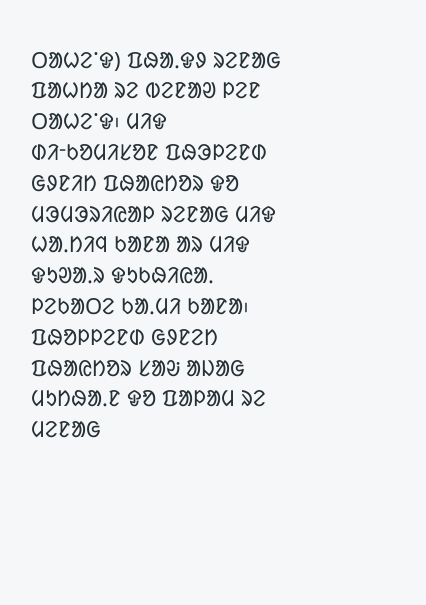ᱛᱟᱦᱮᱸᱫ) ᱯᱷᱟᱹᱫᱽ ᱨᱮᱱᱟᱜ ᱯᱟᱦᱴᱟ ᱨᱮ ᱵᱮᱱᱟᱣ ᱞᱮᱱ ᱛᱟᱦᱮᱸᱫ᱾ ᱢᱤᱫ ᱰᱤᱼᱠᱚᱢᱤᱥᱚᱱ ᱯᱷᱳᱞᱮᱱᱰ ᱜᱽᱱᱤᱴ ᱯᱷᱟᱭᱴᱚᱨ ᱫᱚ ᱢᱳᱢᱳᱨᱤᱭᱟᱞ ᱨᱮᱱᱟᱜ ᱢᱤᱫ ᱦᱟᱹᱴᱤᱧ ᱠᱟᱱᱟ ᱟᱨ ᱢᱤᱫ ᱫᱩᱣᱟᱹᱨ ᱫᱩᱠᱷᱤᱭᱟᱹ ᱞᱮᱠᱟᱛᱮ ᱠᱟᱹᱢᱤ ᱠᱟᱱᱟ᱾
ᱯᱷᱚᱞᱞᱮᱱᱰ ᱜᱽᱱᱮᱴ ᱯᱷᱟᱭᱴᱚᱨ ᱥᱟᱶ ᱟᱡᱟᱜ ᱢᱩᱴᱷᱟᱹᱱ ᱫᱚ ᱯᱟᱞᱟᱢ ᱨᱮ ᱢᱮᱱᱟᱜ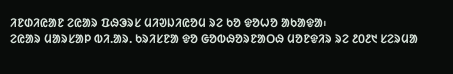ᱤᱱᱰᱤᱭᱟᱱ ᱮᱭᱟᱨ ᱯᱷᱳᱨᱥ ᱢᱤᱣᱡᱤᱭᱚᱢ ᱨᱮ ᱠᱚ ᱫᱚᱦᱚ ᱟᱠᱟᱫᱟ᱾
ᱮᱭᱟᱨ ᱢᱟᱨᱥᱟᱞ ᱵᱤ.ᱟᱨ. ᱠᱨᱤᱥᱱᱟ ᱫᱚ ᱜᱚᱵᱷᱚᱨᱱᱟᱛᱷ ᱢᱚᱱᱫᱤᱨ ᱨᱮ ᱒᱐᱒᱑ ᱥᱮᱨᱢᱟ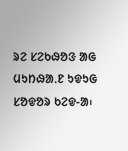ᱨᱮ ᱥᱮᱠᱷᱚᱝ ᱟᱜ ᱢᱩᱴᱷᱟᱹᱱ ᱩᱫᱩᱜ ᱥᱚᱫᱚᱨ ᱠᱮᱫ-ᱟ᱾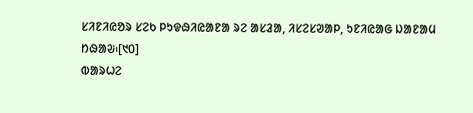ᱥᱤᱱᱤᱭᱚᱨ ᱥᱮᱠ ᱞᱩᱫᱷᱤᱭᱟᱱᱟ ᱨᱮ ᱟᱥᱲᱟ, ᱤᱥᱮᱥᱣᱟᱞ, ᱩᱱᱤᱭᱟᱜ ᱡᱟᱱᱟᱢ ᱴᱷᱟᱶ᱾[᱑᱐]
ᱵᱟᱨᱦᱮ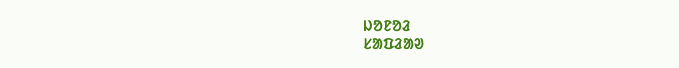ᱡᱚᱱᱚᱲ
ᱥᱟᱯᱲᱟᱣ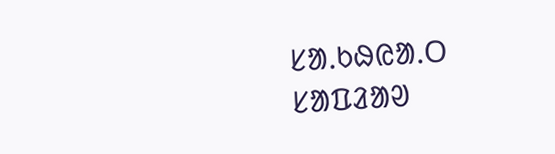ᱥᱟᱹᱠᱷᱭᱟᱹᱛ
ᱥᱟᱯᱲᱟᱣ